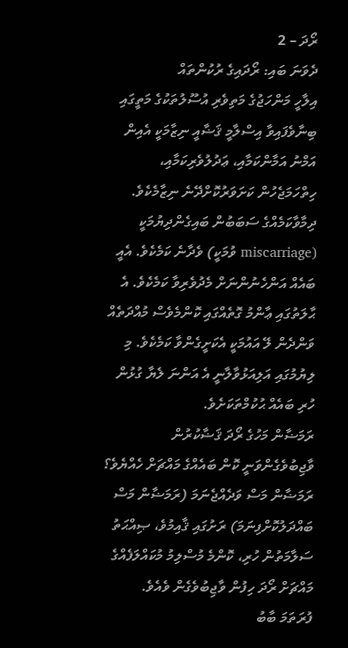ރޯދަ – 2
ދެވަނަ ބައި: ރޯދައިގެ ރުކުންތައް
އިލާހީ މަންހަޖުގެ މަތިވެރި އުސޫލުތަކުގެ މަތީގައި ބިނާވެފައިވާ އިސްލާމީ ޤަޟާއީ ނިޒާމަކީ އެއިން އަމްނު އަމާންކަމާއި، ޢަދުލުވެރިކަމާއި، ހިތްހަމަޖެހުން ކަށަވަރުކޮށްދޭނެ ނިޒާމެކެވެ.
ދިމާވާކަމެއްގެ ސަބަބުން ބައިގެންދިޔުމަކީ (miscarriage ވުމަކީ) ވެދާނެ ކަމެކެވެ. އެއީ ބައެއް އަންހެނުންނަށް މެދުވެރިވާ ކަމެކެވެ. އެ ޙާލަތުގައި ޢާންމު ގޮތެއްގައި ކޮންމެވެސް މުއްދަތެއް ވަންދެން ލޭ އައުމަކީ އެކަށީގެންވާ ކަމެކެވެ. މި ލިޔުމުގައި އަލިއަޅުވާލާނީ އެ އަންނަ ލެޔާ ގުޅުން ހުރި ބައެއް ޙުކުމްތަކަށެވެ.
ރަމަޟާން މަހުގެ ރޯދަ ޤަޟާކުރުން ވާޖިބުވެގެންވަނީ ކޮން ބައެއްގެ މައްޗަށް ހެއްޔެވެ؟
ރަމަޟާން މަސް ވަދެއްޖެނަމަ (ރަމަޟާން މަސް ބައްދަލުކޮށްފިނަމަ) ރަށުގައި ޤާއިމުވެ، ޞިއްޙަތު ސަލާމަތުން ހުރި، ކޮންމެ މުސްލިމު މުކައްލަފެއްގެ މައްޗަށް ރޯދަ ހިފުން ވާޖިބުވެގެން ވެއެވެ.
ފުރަތަމަ ބާބު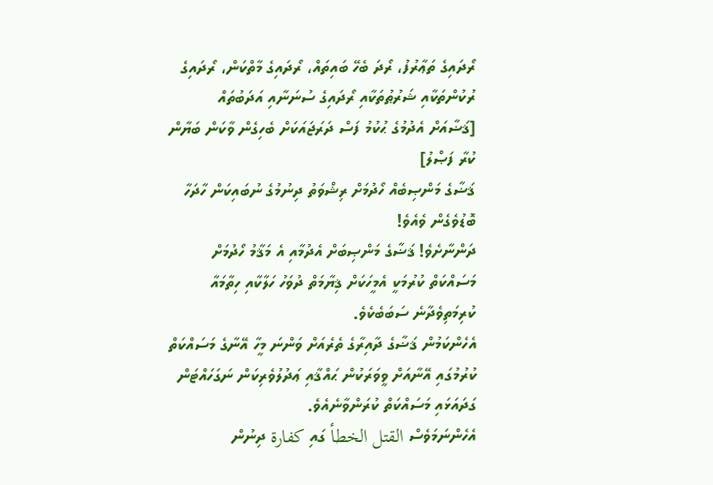ރޯދައިގެ ތަޢާރުފު، ރޯދަ ބެހޭ ބައިތައް، ރޯދައިގެ މާތްކަން، ރޯދައިގެ ރުކުންތަކާއި ޝަރުޠުތަކާއި ރޯދައިގެ ސުނަނާއި އަދަބުތައް
[ޤަޟާއަށް އެދުމުގެ ޙުކުމު ފަސް ދަރަޖައަކަށް ބެހިގެން ވާކަން ބަޔާން ކުރާ ފަޞްލު]
ޤަޟާގެ މަންޞިބެއް ހޯދުމަށް ރިޝްވަތު ދިނުމުގެ ނުބައިކަން ހާދަހާ ބޮޑުވެގެން ވެއެވެ!
ދަންނާށެވެ! ޤަޟާގެ މަންޞިބަށް އެދުމާއި އެ މަޤާމު ހޯދުމަށް މަސައްކަތް ކުރުމަކީ އެމީހަކަށް ޤިޔާމަތް ދުވަހު ހަލާކާއި ހިތާމައާ ކުރިމަތިވެދާނެ ސަބަބެކެވެ.
އެހެންކަމުން ޤަޟާގެ ދާއިރާގެ ތެރެއަށް ވަންނަ މީހާ އޭނާގެ މަސައްކަތް ކުރުމުގައި އޭނާއަށް ވީވަރަކުން ޙައްޤާއި ޢަދުލުވެރިކަން ނަގަހައްޓަން ގަދައަޅައި މަސައްކަތް ކުރަންވާނެއެވެ.
އެހެންނަމަވެސް القتل الخطأ ގައި كفارة ދިނުން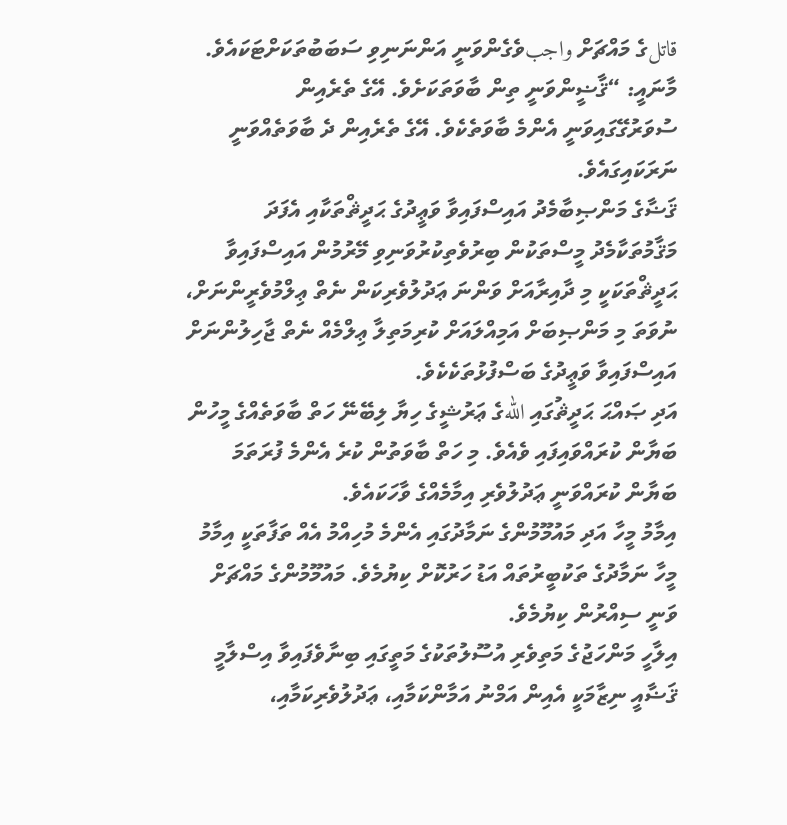قاتلގެ މައްޗަށް واجبވެގެންވަނީ އަންނަނިވި ސަބަބުތަކަށްޓަކައެވެ.
މާނައީ: “ޤާޟީންވަނީ ތިން ބާވަތަކަށެވެ. އޭގެ ތެރެއިން ސުވަރުގޭގައިވަނީ އެންމެ ބާވަތެކެވެ. އޭގެ ތެރެއިން ދެ ބާވަތެއްވަނީ ނަރަކައިގައެވެ.
ޤަޟާގެ މަންޞިބާމެދު އައިސްފައިވާ ވަޢީދުގެ ޙަދީޘްތަކާއި އެފަދަ މަޤާމުތަކާމެދު މީސްތަކުން ބިރުވެތިކުރުވަނިވި މޭރުމުން އައިސްފައިވާ ޙަދީޘްތަކަކީ މި ދާއިރާއަށް ވަންނަ ޢަދުލުވެރިކަން ނެތް ޢިލްމުވެރީންނަށް، ނުވަތަ މި މަންޞިބަށް އަމިއްލައަށް ކުރިމަތިލާ ޢިލްމެއް ނެތް ޖާހިލުންނަށް އައިސްފައިވާ ވަޢީދުގެ ބަސްފުޅުތަކެކެވެ.
އަދި ޞައްޙަ ޙަދީޘުގައި اللهގެ ޢަރުޝީގެ ހިޔާ ލިބޭނޭ ހަތް ބާވަތެއްގެ މީހުން ބަޔާން ކުރައްވައިފައި ވެއެވެ. މި ހަތް ބާވަތުން ކުރެ އެންމެ ފުރަތަމަ ބަޔާން ކުރައްވަނީ ޢަދުލުވެރި އިމާމެއްގެ ވާހަކައެވެ.
އިމާމު މީހާ އަދި މައުމޫމުންގެ ނަމާދުގައި އެންމެ މުހިއްމު އެއް ތަފާތަކީ އިމާމު މީހާ ނަމާދުގެ ތަކުބީރުތައް އަޑު ހަރުކޮށް ކިޔުމެވެ. މައުމޫމުންގެ މައްޗަށް ވަނީ ސިއްރުން ކިޔުމެވެ.
އިލާހީ މަންހަޖުގެ މަތިވެރި އުސޫލުތަކުގެ މަތީގައި ބިނާވެފައިވާ އިސްލާމީ ޤަޟާއީ ނިޒާމަކީ އެއިން އަމްނު އަމާންކަމާއި، ޢަދުލުވެރިކަމާއި،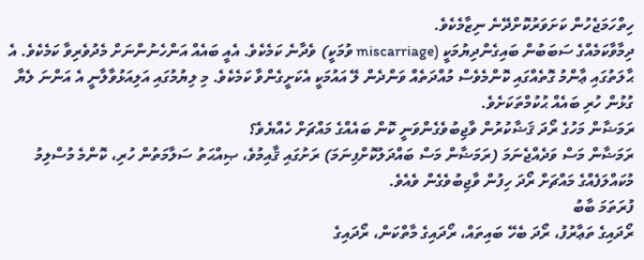ހިތްހަމަޖެހުން ކަށަވަރުކޮށްދޭނެ ނިޒާމެކެވެ.
ދިމާވާކަމެއްގެ ސަބަބުން ބައިގެންދިޔުމަކީ (miscarriage ވުމަކީ) ވެދާނެ ކަމެކެވެ. އެއީ ބައެއް އަންހެނުންނަށް މެދުވެރިވާ ކަމެކެވެ. އެ ޙާލަތުގައި ޢާންމު ގޮތެއްގައި ކޮންމެވެސް މުއްދަތެއް ވަންދެން ލޭ އައުމަކީ އެކަށީގެންވާ ކަމެކެވެ. މި ލިޔުމުގައި އަލިއަޅުވާލާނީ އެ އަންނަ ލެޔާ ގުޅުން ހުރި ބައެއް ޙުކުމްތަކަށެވެ.
ރަމަޟާން މަހުގެ ރޯދަ ޤަޟާކުރުން ވާޖިބުވެގެންވަނީ ކޮން ބައެއްގެ މައްޗަށް ހެއްޔެވެ؟
ރަމަޟާން މަސް ވަދެއްޖެނަމަ (ރަމަޟާން މަސް ބައްދަލުކޮށްފިނަމަ) ރަށުގައި ޤާއިމުވެ، ޞިއްޙަތު ސަލާމަތުން ހުރި، ކޮންމެ މުސްލިމު މުކައްލަފެއްގެ މައްޗަށް ރޯދަ ހިފުން ވާޖިބުވެގެން ވެއެވެ.
ފުރަތަމަ ބާބު
ރޯދައިގެ ތަޢާރުފު، ރޯދަ ބެހޭ ބައިތައް، ރޯދައިގެ މާތްކަން، ރޯދައިގެ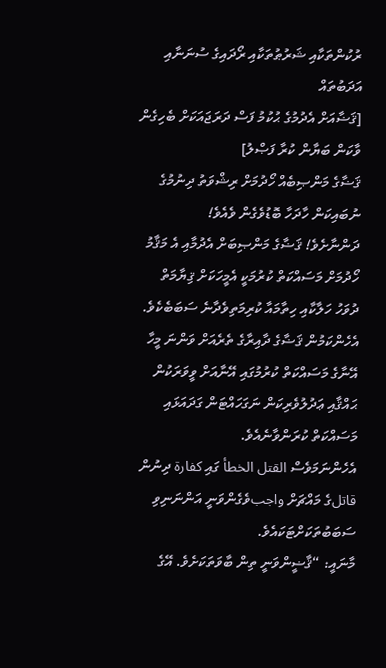ރުކުންތަކާއި ޝަރުޠުތަކާއި ރޯދައިގެ ސުނަނާއި އަދަބުތައް
[ޤަޟާއަށް އެދުމުގެ ޙުކުމު ފަސް ދަރަޖައަކަށް ބެހިގެން ވާކަން ބަޔާން ކުރާ ފަޞްލު]
ޤަޟާގެ މަންޞިބެއް ހޯދުމަށް ރިޝްވަތު ދިނުމުގެ ނުބައިކަން ހާދަހާ ބޮޑުވެގެން ވެއެވެ!
ދަންނާށެވެ! ޤަޟާގެ މަންޞިބަށް އެދުމާއި އެ މަޤާމު ހޯދުމަށް މަސައްކަތް ކުރުމަކީ އެމީހަކަށް ޤިޔާމަތް ދުވަހު ހަލާކާއި ހިތާމައާ ކުރިމަތިވެދާނެ ސަބަބެކެވެ.
އެހެންކަމުން ޤަޟާގެ ދާއިރާގެ ތެރެއަށް ވަންނަ މީހާ އޭނާގެ މަސައްކަތް ކުރުމުގައި އޭނާއަށް ވީވަރަކުން ޙައްޤާއި ޢަދުލުވެރިކަން ނަގަހައްޓަން ގަދައަޅައި މަސައްކަތް ކުރަންވާނެއެވެ.
އެހެންނަމަވެސް القتل الخطأ ގައި كفارة ދިނުން قاتلގެ މައްޗަށް واجبވެގެންވަނީ އަންނަނިވި ސަބަބުތަކަށްޓަކައެވެ.
މާނައީ: “ޤާޟީންވަނީ ތިން ބާވަތަކަށެވެ. އޭގެ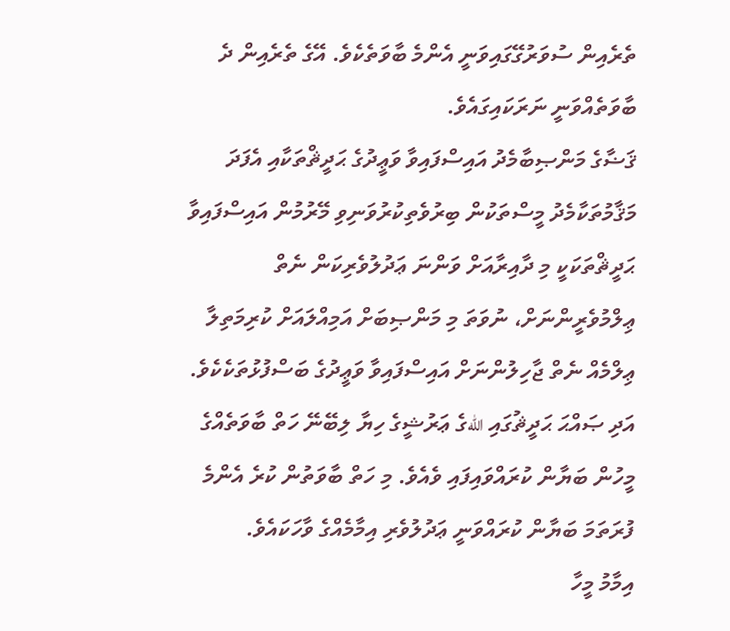ތެރެއިން ސުވަރުގޭގައިވަނީ އެންމެ ބާވަތެކެވެ. އޭގެ ތެރެއިން ދެ ބާވަތެއްވަނީ ނަރަކައިގައެވެ.
ޤަޟާގެ މަންޞިބާމެދު އައިސްފައިވާ ވަޢީދުގެ ޙަދީޘްތަކާއި އެފަދަ މަޤާމުތަކާމެދު މީސްތަކުން ބިރުވެތިކުރުވަނިވި މޭރުމުން އައިސްފައިވާ ޙަދީޘްތަކަކީ މި ދާއިރާއަށް ވަންނަ ޢަދުލުވެރިކަން ނެތް ޢިލްމުވެރީންނަށް، ނުވަތަ މި މަންޞިބަށް އަމިއްލައަށް ކުރިމަތިލާ ޢިލްމެއް ނެތް ޖާހިލުންނަށް އައިސްފައިވާ ވަޢީދުގެ ބަސްފުޅުތަކެކެވެ.
އަދި ޞައްޙަ ޙަދީޘުގައި اللهގެ ޢަރުޝީގެ ހިޔާ ލިބޭނޭ ހަތް ބާވަތެއްގެ މީހުން ބަޔާން ކުރައްވައިފައި ވެއެވެ. މި ހަތް ބާވަތުން ކުރެ އެންމެ ފުރަތަމަ ބަޔާން ކުރައްވަނީ ޢަދުލުވެރި އިމާމެއްގެ ވާހަކައެވެ.
އިމާމު މީހާ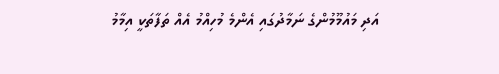އަދި މައުމޫމުންގެ ނަމާދުގައި އެންމެ މުހިއްމު އެއް ތަފާތަކީ އިމާމު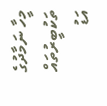މީހާ ނަމާދުގެ ތަކުބީރުތައް އަޑު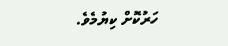ހަރުކޮށް ކިޔުމެވެ.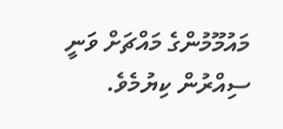މައުމޫމުންގެ މައްޗަށް ވަނީ ސިއްރުން ކިޔުމެވެ.